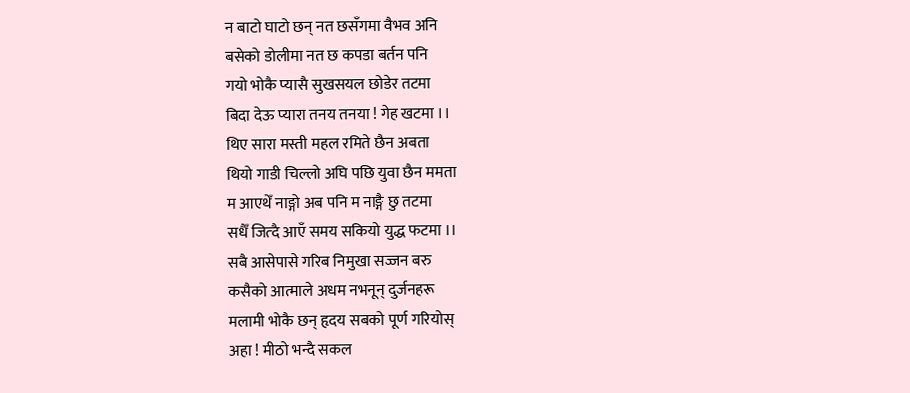न बाटो घाटो छन् नत छसँगमा वैभव अनि
बसेको डोलीमा नत छ कपडा बर्तन पनि
गयो भोकै प्यासै सुखसयल छोडेर तटमा
बिदा देऊ प्यारा तनय तनया ! गेह खटमा ।।
थिए सारा मस्ती महल रमिते छैन अबता
थियो गाडी चिल्लो अघि पछि युवा छैन ममता
म आएथेँ नाङ्गो अब पनि म नाङ्गै छु तटमा
सधैँ जित्दै आएँ समय सकियो युद्ध फटमा ।।
सबै आसेपासे गरिब निमुखा सज्जन बरु
कसैको आत्माले अधम नभनून् दुर्जनहरू
मलामी भोकै छन् हृदय सबको पूर्ण गरियोस्
अहा ! मीठो भन्दै सकल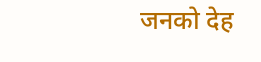जनको देह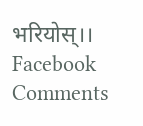भरियोस्।।
Facebook Comments